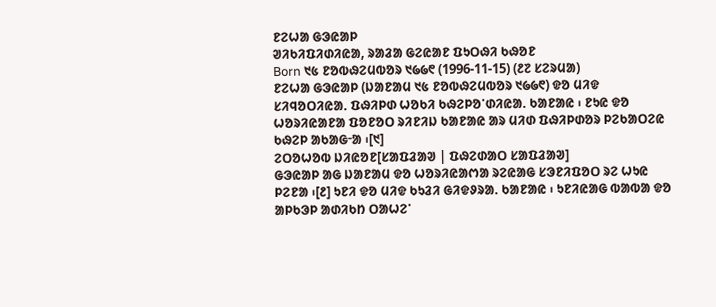ᱱᱮᱦᱟ ᱜᱳᱭᱟᱞ
ᱣᱤᱠᱤᱯᱤᱰᱤᱭᱟ, ᱨᱟᱲᱟ ᱜᱮᱭᱟᱱ ᱯᱩᱛᱷᱤ ᱠᱷᱚᱱ
Born ᱑᱕ ᱱᱚᱵᱷᱮᱢᱵᱚᱨ ᱑᱙᱙᱖ (1996-11-15) (᱒᱗ ᱥᱮᱨᱢᱟ)
ᱱᱮᱦᱟ ᱜᱳᱭᱟᱞ (ᱡᱟᱱᱟᱢ ᱑᱕ ᱱᱚᱵᱷᱮᱢᱵᱚᱨ ᱑᱙᱙᱖) ᱫᱚ ᱢᱤᱫ ᱥᱤᱧᱚᱛᱤᱭᱟᱹ ᱯᱷᱤᱞᱰ ᱦᱚᱠᱤ ᱠᱷᱮᱞᱚᱸᱰᱤᱭᱟ. ᱠᱟᱱᱟᱭ ᱾ ᱱᱩᱭ ᱫᱚ ᱦᱚᱨᱤᱭᱟᱱᱟ ᱯᱚᱱᱚᱛ ᱨᱤᱱᱤᱡ ᱠᱟᱱᱟᱭ ᱟᱨ ᱢᱤᱰ ᱯᱷᱤᱞᱰᱚᱨ ᱞᱮᱠᱟᱛᱮᱭ ᱠᱷᱮᱞ ᱟᱠᱟᱜᱼᱟ ᱾[᱑]
ᱮᱛᱚᱦᱚᱵ ᱡᱤᱭᱚᱱ[ᱥᱟᱯᱲᱟᱣ | ᱯᱷᱮᱰᱟᱛ ᱥᱟᱯᱲᱟᱣ]
ᱜᱳᱭᱟᱞ ᱟᱜ ᱡᱟᱱᱟᱢ ᱫᱚ ᱦᱚᱨᱤᱭᱟᱬᱟ ᱨᱮᱭᱟᱜ ᱥᱳᱱᱤᱯᱚᱛ ᱨᱮ ᱦᱩᱭ ᱞᱮᱱᱟ ᱾[᱒] ᱩᱱᱤ ᱫᱚ ᱢᱤᱫ ᱠᱩᱲᱤ ᱜᱤᱫᱽᱨᱟ. ᱠᱟᱱᱟᱭ ᱾ ᱩᱱᱤᱭᱟᱜ ᱵᱟᱵᱟ ᱫᱚ ᱟᱞᱠᱳᱞ ᱟᱰᱤᱠᱴ ᱛᱟᱦᱮᱸ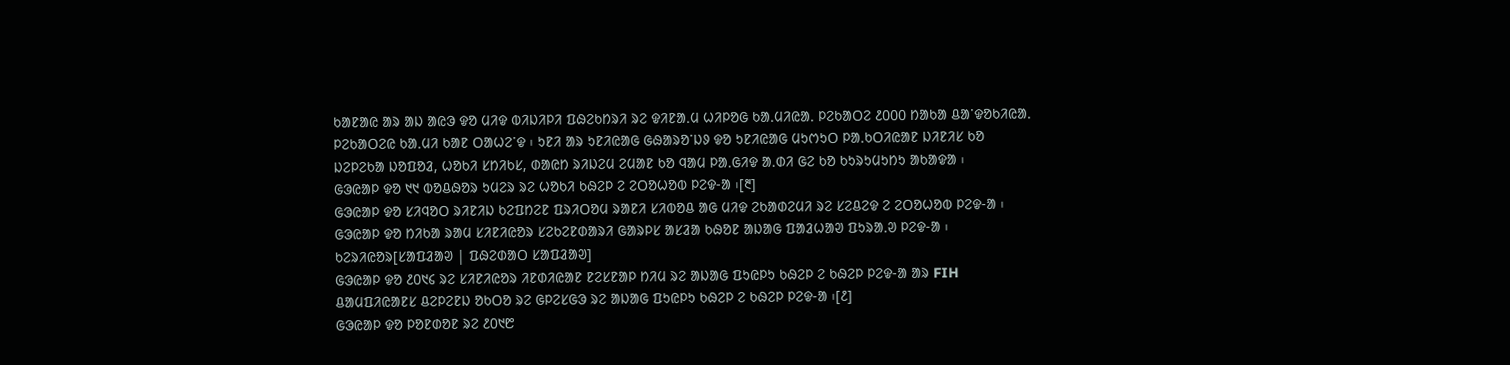ᱠᱟᱱᱟᱭ ᱟᱨ ᱟᱡ ᱟᱭᱳ ᱫᱚ ᱢᱤᱫ ᱵᱤᱡᱤᱞᱤ ᱯᱷᱮᱠᱴᱨᱤ ᱨᱮ ᱫᱤᱱᱟᱹᱢ ᱦᱤᱞᱚᱜ ᱠᱟᱹᱢᱤᱭᱟᱹ ᱞᱮᱠᱟᱛᱮ ᱒᱐᱐᱐ ᱴᱟᱠᱟ ᱪᱟᱸᱫᱚᱠᱤᱭᱟᱹ ᱞᱮᱠᱟᱛᱮᱭ ᱠᱟᱹᱢᱤ ᱠᱟᱱ ᱛᱟᱦᱮᱸᱫ ᱾ ᱩᱱᱤ ᱟᱨ ᱩᱱᱤᱭᱟᱜ ᱜᱷᱟᱨᱚᱸᱡᱽ ᱫᱚ ᱩᱱᱤᱭᱟᱜ ᱢᱩᱬᱩᱛ ᱞᱟᱹᱠᱛᱤᱭᱟᱱ ᱡᱤᱱᱤᱥ ᱠᱚ ᱡᱮᱞᱮᱠᱟ ᱡᱚᱯᱚᱲ, ᱦᱚᱠᱤ ᱥᱴᱤᱠᱥ, ᱰᱟᱭᱴ ᱨᱤᱡᱮᱢ ᱮᱢᱟᱱ ᱠᱚ ᱧᱟᱢ ᱞᱟᱹᱜᱤᱫ ᱟᱹᱰᱤ ᱜᱮ ᱠᱚ ᱠᱩᱨᱩᱢᱩᱴᱩ ᱟᱠᱟᱫᱟ ᱾
ᱜᱳᱭᱟᱞ ᱫᱚ ᱑᱑ ᱵᱚᱪᱷᱚᱨ ᱩᱢᱮᱨ ᱨᱮ ᱦᱚᱠᱤ ᱠᱷᱮᱞ ᱮ ᱮᱛᱚᱦᱚᱵ ᱞᱮᱫ-ᱟ ᱾[᱓]
ᱜᱳᱭᱟᱞ ᱫᱚ ᱥᱤᱧᱚᱛ ᱨᱤᱱᱤᱡ ᱠᱮᱯᱴᱮᱱ ᱯᱨᱤᱛᱚᱢ ᱨᱟᱱᱤ ᱥᱤᱵᱚᱪ ᱟᱜ ᱢᱤᱫ ᱮᱠᱟᱰᱮᱢᱤ ᱨᱮ ᱥᱮᱪᱮᱫ ᱮ ᱮᱛᱚᱦᱚᱵ ᱞᱮᱫ-ᱟ ᱾ ᱜᱳᱭᱟᱞ ᱫᱚ ᱴᱤᱠᱟ ᱨᱟᱢ ᱥᱤᱱᱤᱭᱚᱨ ᱥᱮᱠᱮᱱᱰᱟᱨᱤ ᱜᱟᱨᱞᱥ ᱟᱥᱲᱟ ᱠᱷᱚᱱ ᱟᱡᱟᱜ ᱯᱟᱲᱦᱟᱣ ᱯᱩᱨᱟᱹᱣ ᱞᱮᱫ-ᱟ ᱾
ᱠᱮᱨᱤᱭᱚᱨ[ᱥᱟᱯᱲᱟᱣ | ᱯᱷᱮᱰᱟᱛ ᱥᱟᱯᱲᱟᱣ]
ᱜᱳᱭᱟᱞ ᱫᱚ ᱒᱐᱑᱔ ᱨᱮ ᱥᱤᱱᱤᱭᱚᱨ ᱤᱱᱰᱤᱭᱟᱱ ᱱᱮᱥᱱᱟᱞ ᱴᱤᱢ ᱨᱮ ᱟᱡᱟᱜ ᱯᱩᱭᱞᱩ ᱠᱷᱮᱞ ᱮ ᱠᱷᱮᱞ ᱞᱮᱫ-ᱟ ᱟᱨ FIH ᱪᱟᱢᱯᱤᱭᱟᱱᱥ ᱪᱮᱞᱮᱱᱡ ᱚᱠᱛᱚ ᱨᱮ ᱜᱞᱮᱥᱜᱳ ᱨᱮ ᱟᱡᱟᱜ ᱯᱩᱭᱞᱩ ᱠᱷᱮᱞ ᱮ ᱠᱷᱮᱞ ᱞᱮᱫ-ᱟ ᱾[᱒]
ᱜᱳᱭᱟᱞ ᱫᱚ ᱞᱚᱱᱰᱚᱱ ᱨᱮ ᱒᱐᱑᱘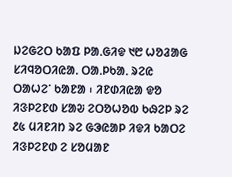ᱡᱮᱜᱮᱛ ᱠᱟᱯ ᱞᱟᱹᱜᱤᱫ ᱑᱘ ᱦᱚᱲᱟᱜ ᱥᱤᱧᱚᱛᱤᱭᱟᱹ ᱛᱟᱹᱞᱠᱟᱹ ᱨᱮᱭ ᱛᱟᱦᱮᱸ ᱠᱟᱱᱟ ᱾ ᱤᱱᱰᱤᱭᱟ ᱫᱚ ᱤᱝᱞᱮᱱᱰ ᱥᱟᱶ ᱮᱛᱚᱦᱚᱵ ᱠᱷᱮᱞ ᱨᱮ ᱒᱕ ᱢᱤᱱᱤᱴ ᱨᱮ ᱜᱳᱭᱟᱞ ᱤᱫᱤ ᱠᱟᱛᱮ ᱤᱝᱞᱮᱱᱰ ᱮ ᱥᱚᱢᱟᱱ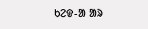ᱠᱮᱫ-ᱟ ᱟᱨ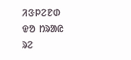ᱤᱝᱞᱮᱱᱰ ᱫᱚ ᱴᱨᱟᱭ ᱨᱮ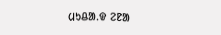ᱢᱩᱪᱟᱹᱫ ᱮᱱᱟ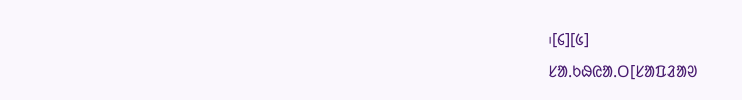᱾[᱔][᱕]
ᱥᱟᱹᱠᱷᱭᱟᱹᱛ[ᱥᱟᱯᱲᱟᱣ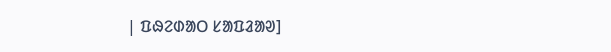| ᱯᱷᱮᱰᱟᱛ ᱥᱟᱯᱲᱟᱣ]